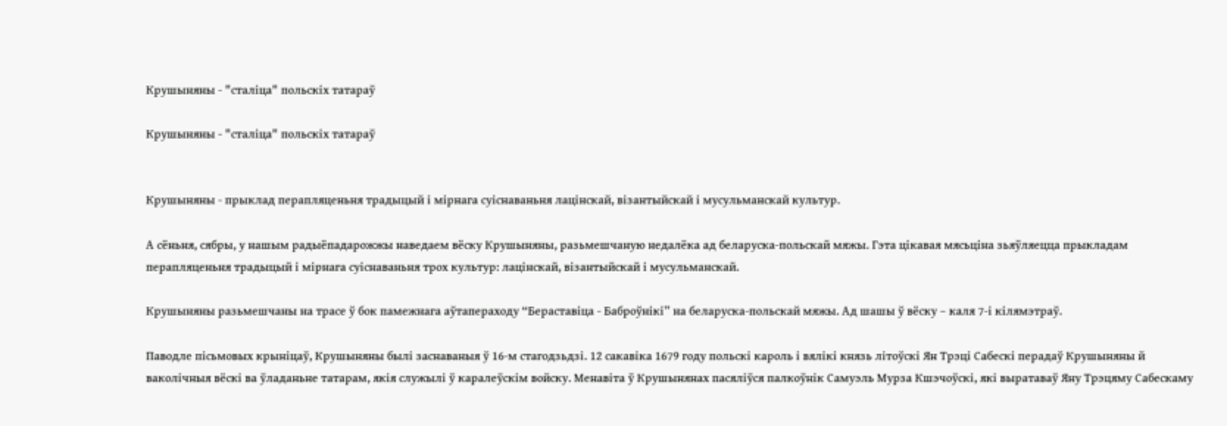Крушыняны - "сталіца" польскіх татараў

Крушыняны - "сталіца" польскіх татараў


Крушыняны - прыклад перапляценьня традыцый і мірнага суіснаваньня лацінскай, візантыйскай і мусульманскай культур.

А сёньня, сябры, у нашым радыёпадарожжы наведаем вёску Крушыняны, разьмешчаную недалёка ад беларуска-польскай мяжы. Гэта цікавая мясьціна зьяўляецца прыкладам перапляценьня традыцый і мірнага суіснаваньня трох культур: лацінскай, візантыйскай і мусульманскай.

Крушыняны разьмешчаны на трасе ў бок памежнага аўтапераходу “Бераставіца - Баброўнікі” на беларуска-польскай мяжы. Ад шашы ў вёску – каля 7-і кілямэтраў.

Паводле пісьмовых крыніцаў, Крушыняны былі заснаваныя ў 16-м стагодзьдзі. 12 сакавіка 1679 году польскі кароль і вялікі князь літоўскі Ян Трэці Сабескі перадаў Крушыняны й ваколічныя вёскі ва ўладаньне татарам, якія служылі ў каралеўскім войску. Менавіта ў Крушынянах пасяліўся палкоўнік Самуэль Мурза Кшэчоўскі, які выратаваў Яну Трэцяму Сабескаму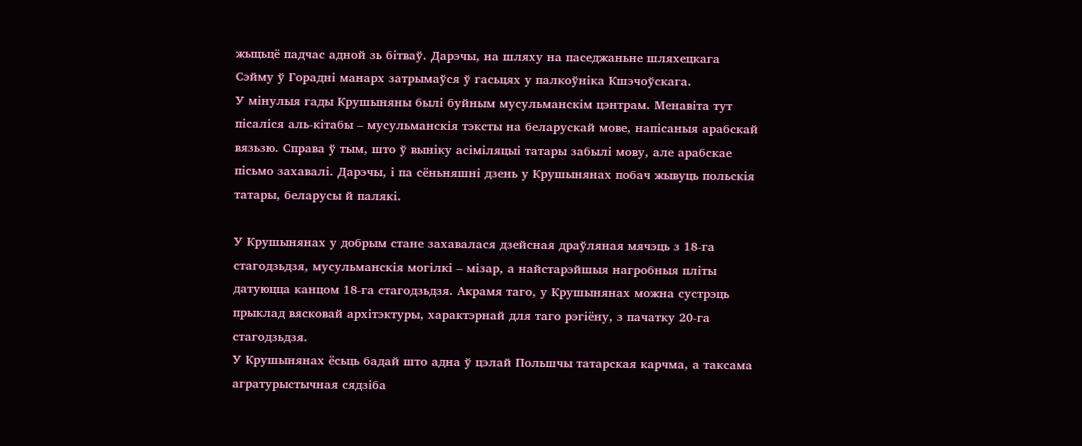жыцьцё падчас адной зь бітваў. Дарэчы, на шляху на паседжаньне шляхецкага Сэйму ў Горадні манарх затрымаўся ў гасьцях у палкоўніка Кшэчоўскага.
У мінулыя гады Крушыняны былі буйным мусульманскім цэнтрам. Менавіта тут пісаліся аль-кітабы – мусульманскія тэксты на беларускай мове, напісаныя арабскай вязьзю. Справа ў тым, што ў выніку асіміляцыі татары забылі мову, але арабскае пісьмо захавалі. Дарэчы, і па сёньняшні дзень у Крушынянах побач жывуць польскія татары, беларусы й палякі.

У Крушынянах у добрым стане захавалася дзейсная драўляная мячэць з 18-га стагодзьдзя, мусульманскія могілкі – мізар, а найстарэйшыя нагробныя пліты датуюцца канцом 18-га стагодзьдзя. Акрамя таго, у Крушынянах можна сустрэць прыклад вясковай архітэктуры, характэрнай для таго рэгіёну, з пачатку 20-га стагодзьдзя.
У Крушынянах ёсьць бадай што адна ў цэлай Польшчы татарская карчма, а таксама агратурыстычная сядзіба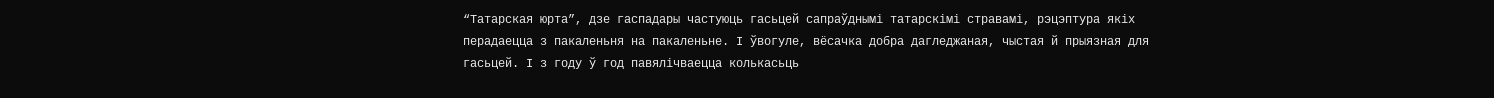“Татарская юрта”, дзе гаспадары частуюць гасьцей сапраўднымі татарскімі стравамі, рэцэптура якіх перадаецца з пакаленьня на пакаленьне. І ўвогуле, вёсачка добра дагледжаная, чыстая й прыязная для гасьцей. І з году ў год павялічваецца колькасьць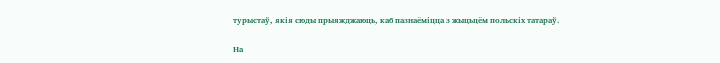турыстаў, якія сюды прыяжджаюць, каб пазнаёміцца з жыцьцём польскіх татараў.

На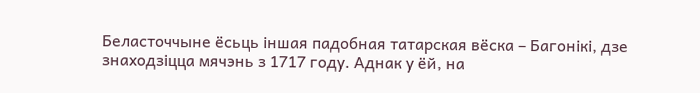Беласточчыне ёсьць іншая падобная татарская вёска – Багонікі, дзе знаходзіцца мячэнь з 1717 году. Аднак у ёй, на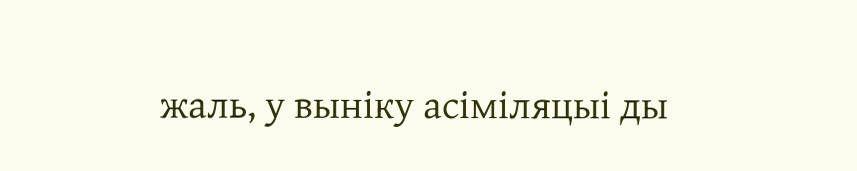жаль, у выніку асіміляцыі ды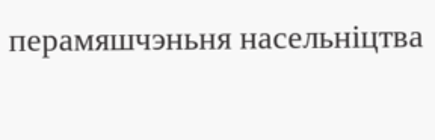перамяшчэньня насельніцтва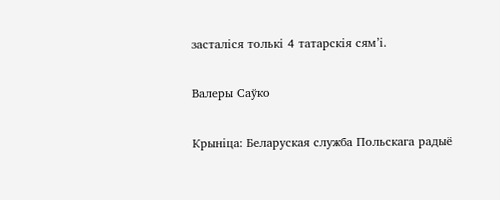засталіся толькі 4 татарскія сям’і.

Валеры Саўко

Крыніца: Беларуская служба Польскага радыё